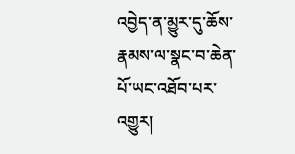འབྱེད་ན་མྱུར་དུ་ཆོས་རྣམས་ལ་སྣང་བ་ཆེན་པོ་ཡང་འཐོབ་པར་འགྱུར།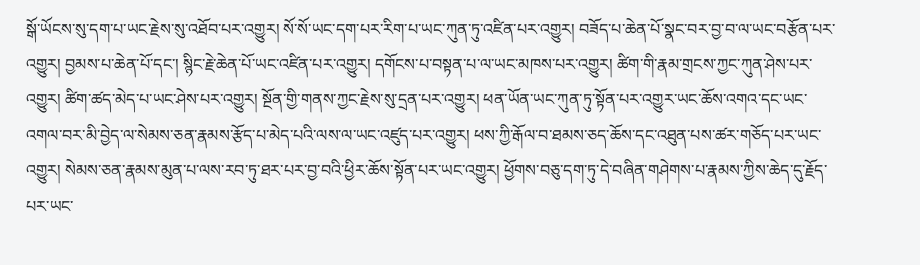སྒོ་ཡོངས་སུ་དག་པ་ཡང་རྗེས་སུ་འཐོབ་པར་འགྱུར། སོ་སོ་ཡང་དག་པར་རིག་པ་ཡང་ཀུན་ཏུ་འཛིན་པར་འགྱུར། བཟོད་པ་ཆེན་པོ་སྣང་བར་བྱ་བ་ལ་ཡང་བརྩོན་པར་འགྱུར། བྱམས་པ་ཆེན་པོ་དང་། སྙིང་རྗེ་ཆེན་པོ་ཡང་འཛིན་པར་འགྱུར། དགོངས་པ་བསྟན་པ་ལ་ཡང་མཁས་པར་འགྱུར། ཚིག་གི་རྣམ་གྲངས་ཀྱང་ཀུན་ཤེས་པར་འགྱུར། ཚིག་ཚད་མེད་པ་ཡང་ཤེས་པར་འགྱུར། སྔོན་གྱི་གནས་ཀྱང་རྗེས་སུ་དྲན་པར་འགྱུར། ཕན་ཡོན་ཡང་ཀུན་ཏུ་སྟོན་པར་འགྱུར་ཡང་ཆོས་འགའ་དང་ཡང་འགལ་བར་མི་བྱེད་ལ་སེམས་ཅན་རྣམས་རྩོད་པ་མེད་པའི་ལས་ལ་ཡང་འཛུད་པར་འགྱུར། ཕས་ཀྱི་རྒོལ་བ་ཐམས་ཅད་ཆོས་དང་འཐུན་པས་ཚར་གཅོད་པར་ཡང་འགྱུར། སེམས་ཅན་རྣམས་མུན་པ་ལས་རབ་ཏུ་ཐར་པར་བྱ་བའི་ཕྱིར་ཆོས་སྟོན་པར་ཡང་འགྱུར། ཕྱོགས་བཅུ་དག་ཏུ་དེ་བཞིན་གཤེགས་པ་རྣམས་ཀྱིས་ཆེད་དུ་རྗོད་པར་ཡང་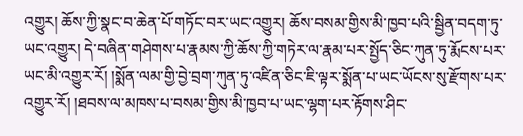འགྱུར། ཆོས་ཀྱི་སྣང་བ་ཆེན་པོ་གཏོང་བར་ཡང་འགྱུར། ཆོས་བསམ་གྱིས་མི་ཁྱབ་པའི་སྦྱིན་བདག་ཏུ་ཡང་འགྱུར། དེ་བཞིན་གཤེགས་པ་རྣམས་ཀྱི་ཆོས་ཀྱི་གཏེར་ལ་རྣམ་པར་སྤྱོད་ཅིང་ཀུན་ཏུ་རྨོངས་པར་ཡང་མི་འགྱུར་རོ། །སྨོན་ལམ་གྱི་བྱེ་བྲག་ཀུན་ཏུ་འཛིན་ཅིང་ཇི་ལྟར་སྨོན་པ་ཡང་ཡོངས་སུ་རྫོགས་པར་འགྱུར་རོ། །ཐབས་ལ་མཁས་པ་བསམ་གྱིས་མི་ཁྱབ་པ་ཡང་ལྷག་པར་རྟོགས་ཤིང་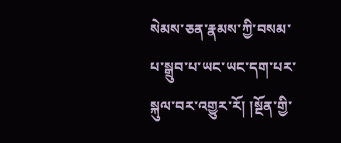སེམས་ཅན་རྣམས་ཀྱི་བསམ་པ་སྒྲུབ་པ་ཡང་ཡང་དག་པར་སྐུལ་བར་འགྱུར་རོ། །སྔོན་གྱི་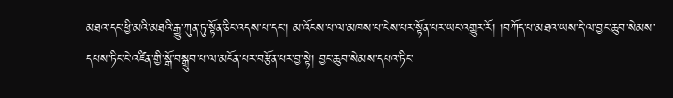མཐའ་དང་ཕྱི་མའི་མཐའི་རྒྱུ་ཀུན་ཏུ་སྟོན་ཅིང་འདས་པ་དང་། མ་འོངས་པ་ལ་མཁས་པ་ངེས་པར་སྟོན་པར་ཡང་འགྱུར་རོ། །བཀོད་པ་མཐའ་ཡས་དེ་ལ་བྱང་ཆུབ་སེམས་དཔས་ཏིང་ངེ་འཛིན་གྱི་སྒོ་བསྒྲུབ་པ་ལ་མངོན་པར་བརྩོན་པར་བྱ་སྟེ། བྱང་ཆུབ་སེམས་དཔའ་ཏིང་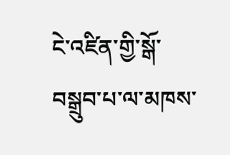ངེ་འཛིན་གྱི་སྒོ་བསྒྲུབ་པ་ལ་མཁས་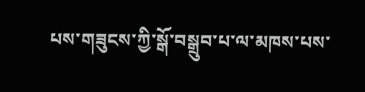པས་གཟུངས་ཀྱི་སྒོ་བསྒྲུབ་པ་ལ་མཁས་པས་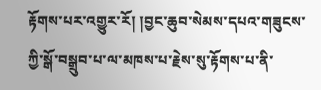རྟོགས་པར་འགྱུར་རོ། །བྱང་ཆུབ་སེམས་དཔའ་གཟུངས་ཀྱི་སྒོ་བསྒྲུབ་པ་ལ་མཁས་པ་རྗེས་སུ་རྟོགས་པ་ནི་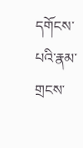དགོངས་པའི་རྣམ་གྲངས་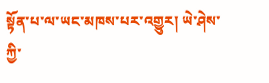སྟོན་པ་ལ་ཡང་མཁས་པར་འགྱུར། ཡེ་ཤེས་ཀྱི་